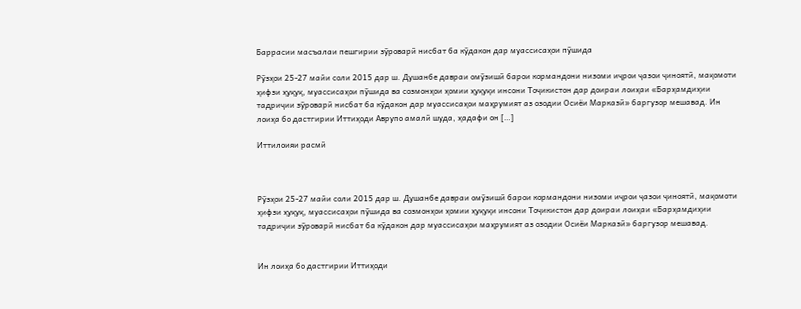Баррасии масъалаи пешгирии зӯроварӣ нисбат ба кӯдакон дар муассисаҳои пӯшида

Рӯзҳои 25-27 майи соли 2015 дар ш. Душанбе давраи омӯзишӣ барои кормандони низоми иҷрои ҷазои ҷиноятӣ, мақомоти ҳифзи ҳуқуқ, муассисаҳои пӯшида ва созмонҳои ҳомии ҳуқуқи инсони Тоҷикистон дар доираи лоиҳаи «Барҳамдиҳии тадриҷии зӯроварӣ нисбат ба кӯдакон дар муассисаҳои маҳрумият аз озодии Осиёи Марказӣ» баргузор мешавад. Ин лоиҳа бо дастгирии Иттиҳоди Аврупо амалӣ шуда, ҳадафи он […]

Иттилоияи расмӣ



Рӯзҳои 25-27 майи соли 2015 дар ш. Душанбе давраи омӯзишӣ барои кормандони низоми иҷрои ҷазои ҷиноятӣ, мақомоти ҳифзи ҳуқуқ, муассисаҳои пӯшида ва созмонҳои ҳомии ҳуқуқи инсони Тоҷикистон дар доираи лоиҳаи «Барҳамдиҳии тадриҷии зӯроварӣ нисбат ба кӯдакон дар муассисаҳои маҳрумият аз озодии Осиёи Марказӣ» баргузор мешавад.


Ин лоиҳа бо дастгирии Иттиҳоди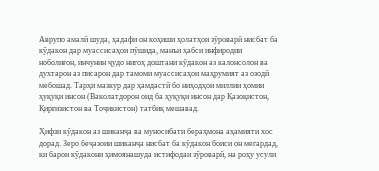Аврупо амалӣ шуда, ҳадафи он коҳиши ҳолатҳои зӯроварӣ нисбат ба кӯдакон дар муассисаҳои пӯшида, манъи ҳабси инфиродии ноболиғон, инчунин ҷудо нигоҳ доштани кӯдакон аз калонсолон ва духтарон аз писарон дар тамоми муассисаҳои маҳрумият аз озодӣ мебошад. Тарҳи мазкур дар ҳамдастӣ бо ниҳодҳои миллии ҳомии ҳуқуқи инсон (Ваколатдорон оид ба ҳуқуқи инсон дар Қазоқистон, Қирғизистон ва Тоҷикистон) татбиқ мешавад.

Ҳифзи кӯдакон аз шиканҷа ва муносибати бераҳмона аҳамияти хос дорад. Зеро беҷазоии шиканҷа нисбат ба кӯдакон боиси он мегардад, ки барои кӯдакони ҳимоянашуда истифодаи зӯроварӣ, на роҳу усули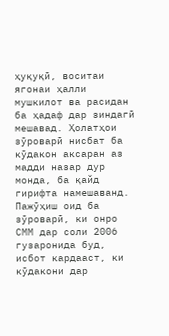ҳуқуқӣ, воситаи ягонаи ҳалли мушкилот ва расидан ба ҳадаф дар зиндагӣ мешавад. Ҳолатҳои зӯроварӣ нисбат ба кӯдакон аксаран аз мадди назар дур монда, ба қайд гирифта намешаванд. Пажӯҳиш оид ба зӯроварӣ, ки онро СММ дар соли 2006 гузаронида буд, исбот кардааст, ки кӯдакони дар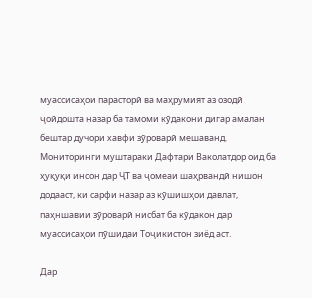муассисаҳои парасторӣ ва маҳрумият аз озодӣ ҷойдошта назар ба тамоми кӯдакони дигар амалан бештар дучори хавфи зӯроварӣ мешаванд. Мониторинги муштараки Дафтари Ваколатдор оид ба ҳуқуқи инсон дар ҶТ ва ҷомеаи шаҳрвандӣ нишон додааст, ки сарфи назар аз кӯшишҳои давлат, паҳншавии зӯроварӣ нисбат ба кӯдакон дар муассисаҳои пӯшидаи Тоҷикистон зиёд аст.

Дар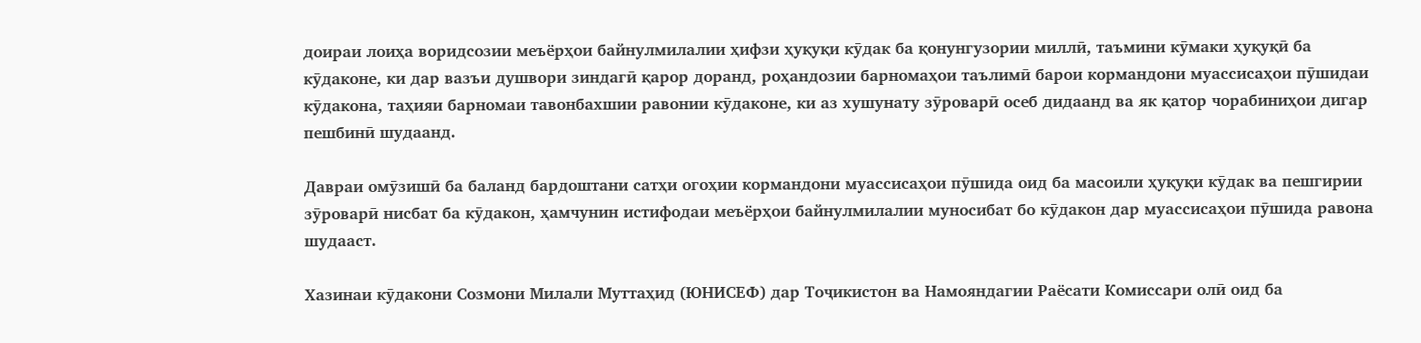доираи лоиҳа воридсозии меъёрҳои байнулмилалии ҳифзи ҳуқуқи кӯдак ба қонунгузории миллӣ, таъмини кӯмаки ҳуқуқӣ ба кӯдаконе, ки дар вазъи душвори зиндагӣ қарор доранд, роҳандозии барномаҳои таълимӣ барои кормандони муассисаҳои пӯшидаи кӯдакона, таҳияи барномаи тавонбахшии равонии кӯдаконе, ки аз хушунату зӯроварӣ осеб дидаанд ва як қатор чорабиниҳои дигар пешбинӣ шудаанд.

Давраи омӯзишӣ ба баланд бардоштани сатҳи огоҳии кормандони муассисаҳои пӯшида оид ба масоили ҳуқуқи кӯдак ва пешгирии зӯроварӣ нисбат ба кӯдакон, ҳамчунин истифодаи меъёрҳои байнулмилалии муносибат бо кӯдакон дар муассисаҳои пӯшида равона шудааст.

Хазинаи кӯдакони Созмони Милали Муттаҳид (ЮНИСЕФ) дар Тоҷикистон ва Намояндагии Раёсати Комиссари олӣ оид ба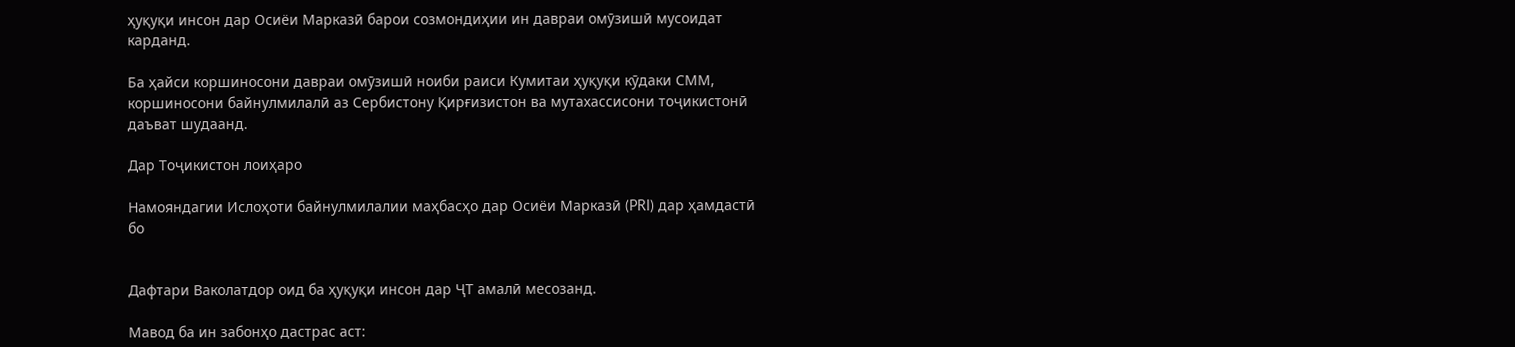ҳуқуқи инсон дар Осиёи Марказӣ барои созмондиҳии ин давраи омӯзишӣ мусоидат карданд.

Ба ҳайси коршиносони давраи омӯзишӣ ноиби раиси Кумитаи ҳуқуқи кӯдаки СММ, коршиносони байнулмилалӣ аз Сербистону Қирғизистон ва мутахассисони тоҷикистонӣ даъват шудаанд.

Дар Тоҷикистон лоиҳаро

Намояндагии Ислоҳоти байнулмилалии маҳбасҳо дар Осиёи Марказӣ (PRI) дар ҳамдастӣ бо


Дафтари Ваколатдор оид ба ҳуқуқи инсон дар ҶТ амалӣ месозанд.

Мавод ба ин забонҳо дастрас аст: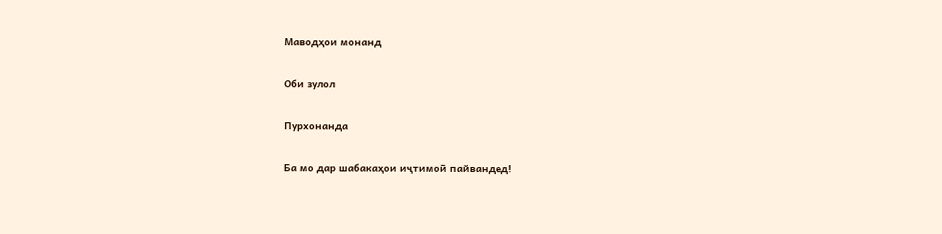Маводҳои монанд

Оби зулол

Пурхонанда

Ба мо дар шабакаҳои иҷтимоӣ пайвандед!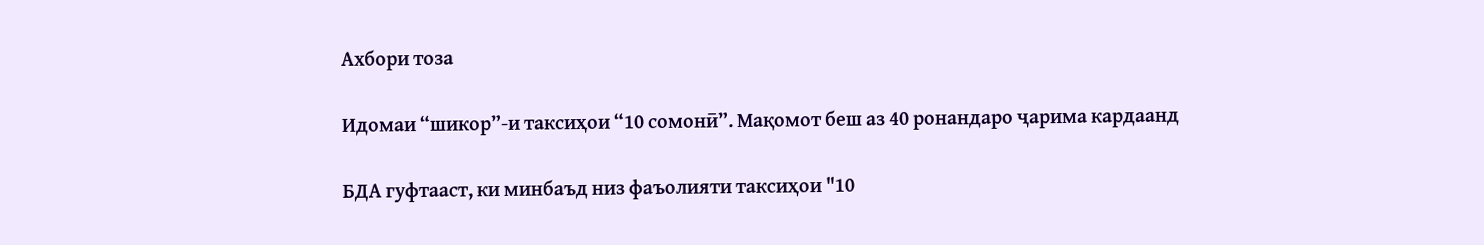Ахбори тоза

Идомаи “шикор”-и таксиҳои “10 сомонӣ”. Мақомот беш аз 40 ронандаро ҷарима кардаанд

БДА гуфтааст, ки минбаъд низ фаъолияти таксиҳои "10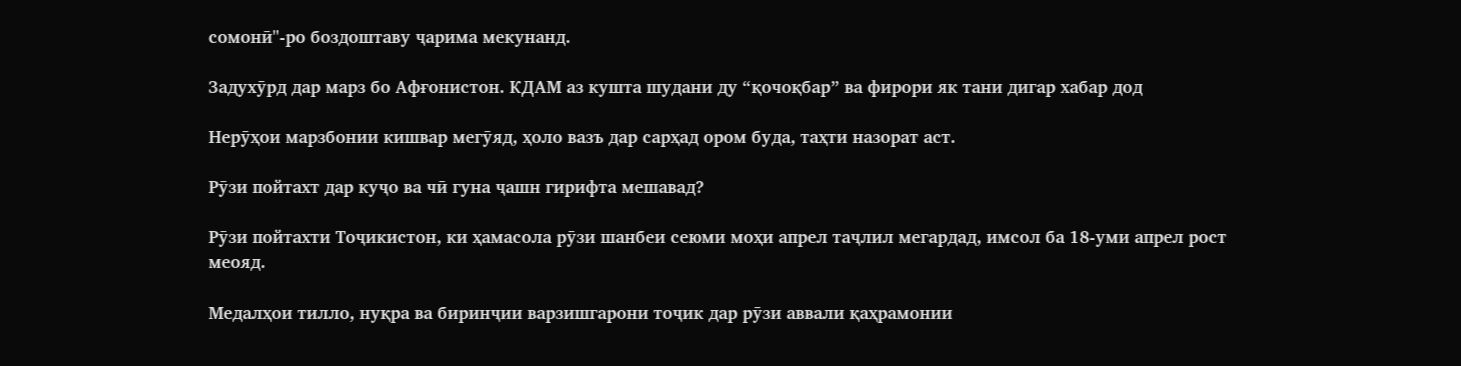сомонӣ"-ро боздоштаву ҷарима мекунанд.

Задухӯрд дар марз бо Афғонистон. КДАМ аз кушта шудани ду “қочоқбар” ва фирори як тани дигар хабар дод

Нерӯҳои марзбонии кишвар мегӯяд, ҳоло вазъ дар сарҳад ором буда, таҳти назорат аст.

Рӯзи пойтахт дар куҷо ва чӣ гуна ҷашн гирифта мешавад?

Рӯзи пойтахти Тоҷикистон, ки ҳамасола рӯзи шанбеи сеюми моҳи апрел таҷлил мегардад, имсол ба 18-уми апрел рост меояд.

Медалҳои тилло, нуқра ва биринҷии варзишгарони тоҷик дар рӯзи аввали қаҳрамонии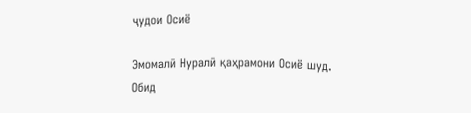ҷудои Осиё

Эмомалӣ Нуралӣ қаҳрамони Осиё шуд. Обид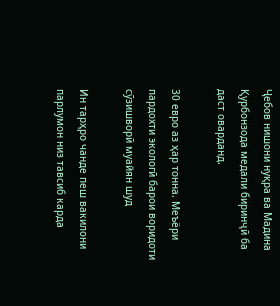Ҷебов нишони нуқра ва Мадина Қурбонзода медали биринҷӣ ба даст оварданд.

30 евро аз ҳар тонна. Меъёри пардохти экологӣ барои воридоти сӯзишворӣ муайян шуд

Ин тарҳро чанде пеш вакилони парлумон низ тавсиб карда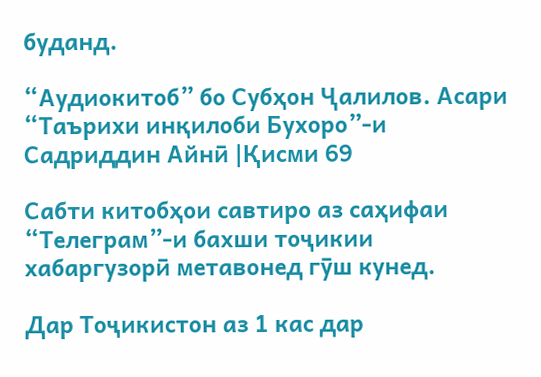буданд.

“Аудиокитоб” бо Субҳон Ҷалилов. Асари “Таърихи инқилоби Бухоро”-и Садриддин Айнӣ |Қисми 69

Cабти китобҳои савтиро аз саҳифаи “Телеграм”-и бахши тоҷикии хабаргузорӣ метавонед гӯш кунед.

Дар Тоҷикистон аз 1 кас дар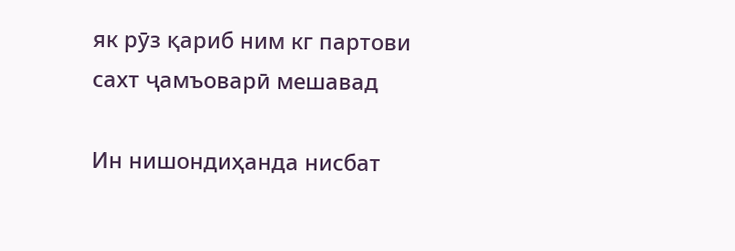як рӯз қариб ним кг партови сахт ҷамъоварӣ мешавад

Ин нишондиҳанда нисбат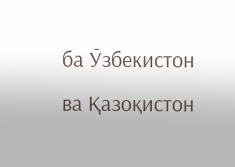ба Ӯзбекистон ва Қазоқистон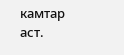камтар аст.